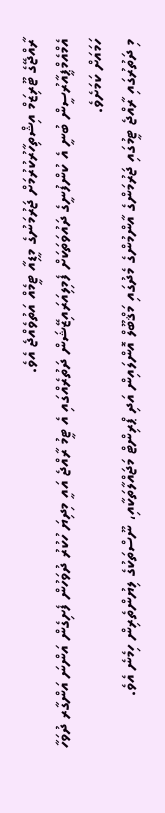ރާއްޖޭގެ ޓޫރިޒަމް އިޝްތިހާރުކުރުމަށް ޖަރުމަނުގެ މީޑިއާ ޓީމެއް އަތުވެއްޖެ އެވެ.
އެމްއެމްޕީއާރުސީން ބުނީ އެ ކުންފުނީގެ ދައުވަތަކަށް ފެމިލިއަރައިޒޭޝަން ދަތުރެއްގައި އެ ޓީމު ރާއްޖެ އައީ މިދިޔަ ހުކުރު ދުވަހުން ފެށިގެން އަންނަ އަންގާރ ދުވަހާ ހަމައަށް ކަމަށެވެ.
މި ދަތުރުގައި ރާއްޖެ ޓީމުގައި ޖަރުމަންގެ އާންމުންގެ މެދުގައި މަޤްބޫލް އޮންލައިން އަދި ޕްރިންޓް މަޖައްލާތަކާއި، ނޫސްތަކުގެ ލިޔުންތެރިން ހިމެނެ އެވެ.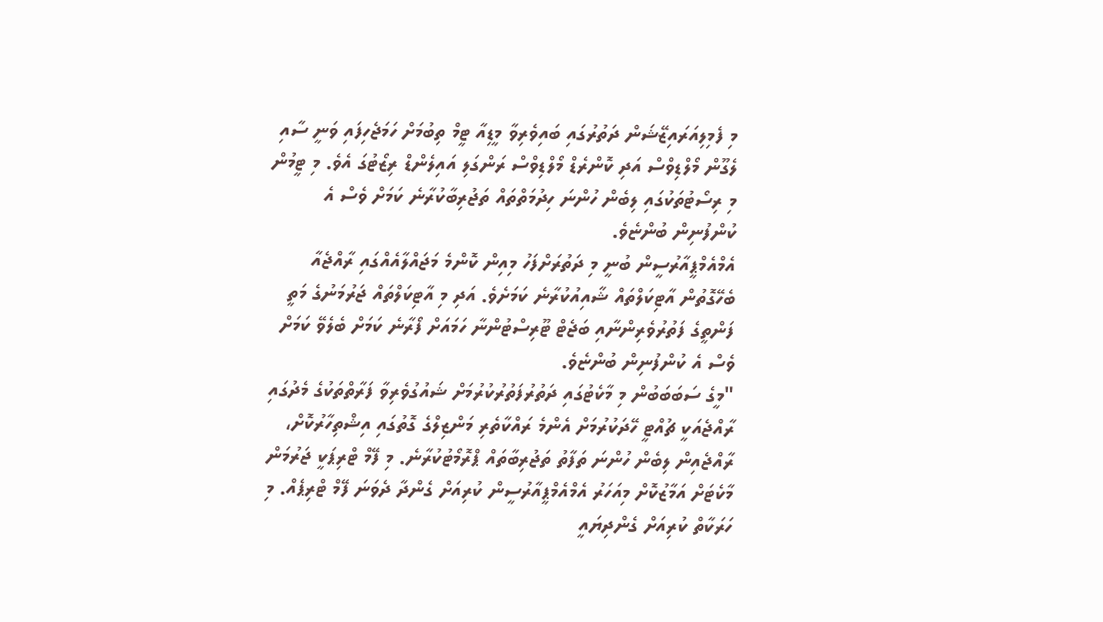މި ފެމިލިއަރައިޒޭޝަން ދަތުރުގައި ބައިވެރިވާ މީޑިއާ ޓީމް ތިބުމަށް ހަމަޖެހިފައި ވަނީ ސާއި ލެގޫން މޯލްޑިވްސް އަދި ކޮންރެޑް މޯލްޑިވްސް ރަންގަލި އައިލެންޑް ރިޒޯޓުގަ އެވެ. މި ޓީމުން މި ރިސޯޓުތަކުގައި ލިބެން ހުންނަ ހިދުމަތްތައް ތަޖުރިބާކުރާނެ ކަމަށް ވެސް އެ ކުންފުނިން ބުންޏެވެ.
އެމްއެމްޕީއާރުސީން ބުނީ މި ދަތުރަށްފަހު މިއިން ކޮންމެ މަޖައްލާއެއްގައި ރާއްޖެއާ ބެހޭގޮތުން އާޓިކަލްތައް ޝާއިއުކުރާނެ ކަމަށެވެ. އަދި މި އާޓިކަލްތައް ޖަރުމަނުގެ މަތީ ފަންތީގެ ފަތުރުވެރިންނާއި ބަޖެޓް ޓޫރިސްޓުންނާ ހަމައަށް ފޯރާނެ ކަމަށް ބެލެވޭ ކަމަށް ވެސް އެ ކުންފުނިން ބުންޏެވެ.
"މީގެ ސަބަބަބުން މި މާކެޓުގައި ދަތުރުފަތުރުކުރުމަށް ޝައުގުވެރިވާ ފަރާތްތަކުގެ މެދުގައި ރާއްޖެއަކީ ޗުއްޓީ ހޭދަކުރުމަށް އެންމެ ރައްކާތެރި މަންޒިލްގެ ގޮތުގައި އިޝްތިހާރުކޮށް، ރާއްޖެއިން ލިބެން ހުންނަ ތަފާތު ތަޖުރިބާތައް ޕްރޮމޯޓުކުރާނެ. މި ފޭމް ޓްރިޕަކީ ޖަރުމަން މާކެޓަށް އަމާޒުކޮށް މިއަހަރު އެމްއެމްޕީއާރުސީން ކުރިއަށް ގެންދާ ދެވަނަ ފޭމް ޓްރިޕެއް. މި ހަރަކާތް ކުރިއަށް ގެންދިޔައީ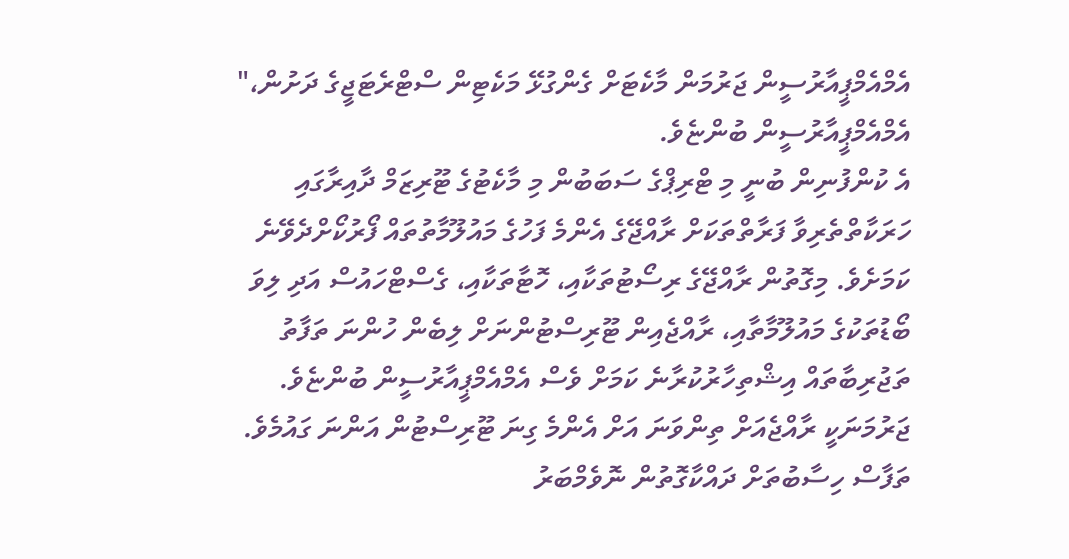އެމްއެމްޕީއާރުސީން ޖަރުމަން މާކެޓަށް ގެންގުޅޭ މަކެޓިން ސްޓްރެޓަޖީގެ ދަށުން،" އެމްއެމްޕީއާރުސީން ބުންޏެވެ.
އެ ކުންފުނިން ބުނީ މި ޓްރިޕްގެ ސަބަބުން މި މާކެޓުގެ ޓޫރިޒަމް ދާއިރާގައި ހަރަކާތްތެރިވާ ފަރާތްތަކަށް ރާއްޖޭގެ އެންމެ ފަހުގެ މައުލޫމާތުތައް ފޯރުކޯށްދެވޭނެ ކަމަށެވެ. މިގޮތުން ރާއްޖޭގެ ރިސޯޓުތަކާއި، ހޮޓާތަކާއި، ގެސްޓްހައުސް އަދި ލިވަ ބޯޑުތަކުގެ މައުލޫމާތާއި، ރާއްޖެއިން ޓޫރިސްޓުންނަށް ލިބެން ހުންނަ ތަފާތު ތަޖުރިބާތައް އިޝްތިހާރުކުރާނެ ކަމަށް ވެސް އެމްއެމްޕީއާރުސީން ބުންޏެވެ.
ޖަރުމަނަކީ ރާއްޖެއަށް ތިންވަނަ އަށް އެންމެ ގިނަ ޓޫރިސްޓުން އަންނަ ގައުމެވެ. ތަފާސް ހިސާބުތަށް ދައްކާގޮތުން ނޮވެމްބަރު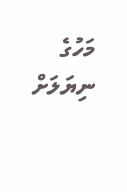މަހުގެ ނިޔަލަށް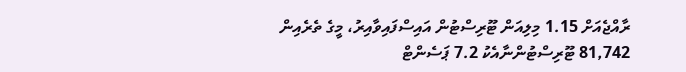ރާއްޖެއަށް 1.15 މިލިއަން ޓޫރިސްޓުން އައިސްފައިވާއިރު، މީގެ ތެރެއިން 81,742 ޓޫރިސްޓުންނާއެކު 7.2 ޕަސެންޓް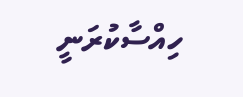ހިއްސާކުރަނީ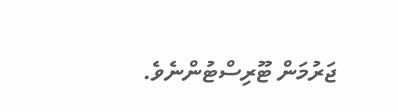ޖަރުމަން ޓޫރިސްޓުންނެވެ.